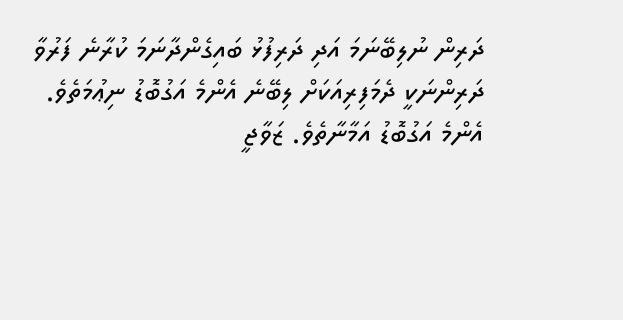ދަރިން ނުލިބޭނަމަ އަދި ދަރިފުޅު ބައިގެންދާނަމަ ކުރާނެ ފަރުވާ
ދަރިންނަކީ ދެމަފިރިއަކަށް ލިބޭނެ އެންމެ އަގުބޮޑު ނިޢުމަތެވެ. އެންމެ އަގުބޮޑު އަމާނާތެވެ. ޒަވާޖީ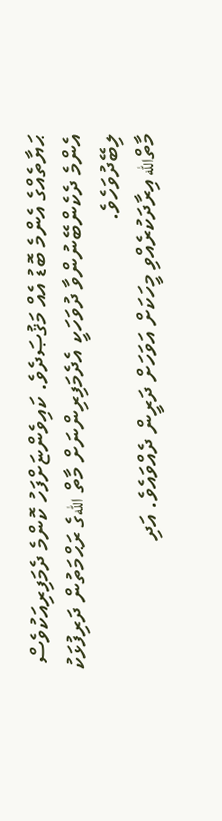ޙަޔާތެއްގެ އެންމެ ބޮޑު އެއް މަޤުޞަދެވެ. ކައިވެންޏަށްފަހު ކޮންމެ ދެމަފިރިއަކުވެސް އެންމެ ދެކެންބޭނުންވާ ދުވަހަކީ އެދެމަފިރިންނަށް މާތް اللهގެ ރަޙްމަތުން ދަރިފުޅަކު ލިބޭދުވަހެވެ.
މާތްالله އިރާދަކުރެއްވި މީހަކަށް އަވަހަށް ދަރީން ދެއްވައެވެ. އަދި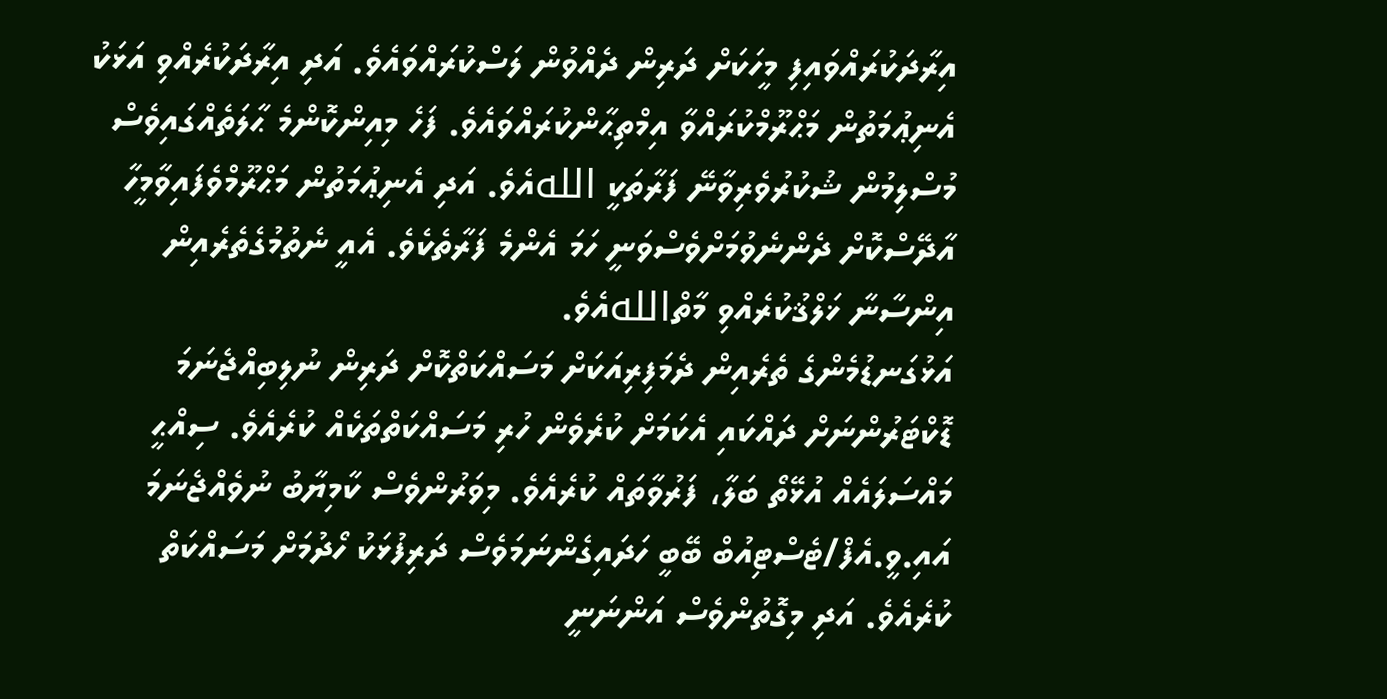އިރާދަކުރައްވައިފި މީހަކަށް ދަރިން ދެއްވުން ލަސްކުރައްވައެވެ. އަދި އިރާދަކުރެއްވި އަޅަކު އެނިޢުމަތުން މަޙްރޫމްކުރައްވާ އިމްތިޙާންކުރައްވައެވެ. ފަހެ މިއިންކޮންމެ ޙާލަތެއްގައިވެސް މުސްލިމުން ޝުކުރުވެރިވާނޭ ފަރާތަކީ اللهއެވެ. އަދި އެނިޢުމަތުން މަޙްރޫމްވެފައިވާމީހާ އާދޭސްކޮށް ދެންނެވުމަށްވެސްވަނީ ހަމަ އެންމެ ފަރާތެކެވެ. އެއީ ނެތުމުގެތެރެއިން އިންސާނާ ޚަލްޤުކުރެއްވި މާތްاللهއެވެ.
އަޅުގަނޑުމެންގެ ތެރެއިން ދެމަފިރިއަކަށް މަސައްކަތްކޮށް ދަރިން ނުލިބިއްޖެނަމަ ޑޮކްޓަރުންނަށް ދައްކައި އެކަމަށް ކުރެވެން ހުރި މަސައްކަތްތަކެއް ކުރެއެވެ. ސިއްޙީ މައްސަލައެއް އުޅޭތޯ ބަލާ، ފަރުވާތައް ކުރެއެވެ. މިވަރުންވެސް ކާމިޔާބު ނުވެއްޖެނަމަ އައި.ވީ.އެފް/ޓެސްޓިއުބް ބޭބީ ހަދައިގެންނަމަވެސް ދަރިފުޅަކު ހޯދުމަށް މަސައްކަތް ކުރެއެވެ. އަދި މިގޮތުންވެސް އަންނަނީ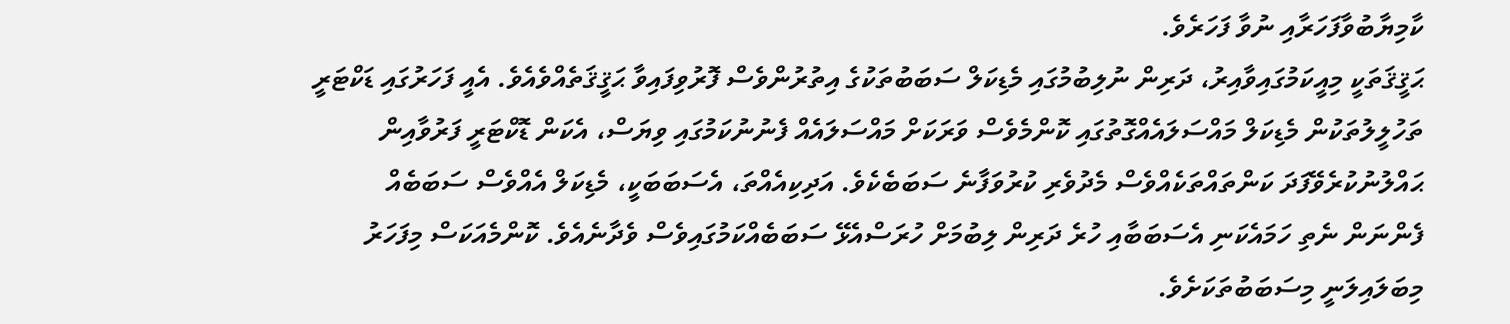ކާމިޔާބުވާފަހަރާއި ނުވާ ފަހަރެވެ.
ޙަޤީޤަތަކީ މިއީކަމުގައިވާއިރު، ދަރިން ނުލިބުމުގައި މެޑިކަލް ސަބަބުތަކުގެ އިތުރުންވެސް ފޮރުވިފައިވާ ޙަޤީޤަތެއްވެއެވެ. އެއީ ފަހަރުގައި ޑަކްޓަރީ ތަހުލީލުތަކުން މެޑިކަލް މައްސަލައެއްގޮތުގައި ކޮންމެވެސް ވަރަކަށް މައްސަލައެއް ފެނުނުކަމުގައި ވިޔަސް، އެކަން ޑޮކްޓަރީ ފަރުވާއިން ޙައްލުނުކުރެވޭފަދަ ކަންތައްތަކެއްވެސް މެދުވެރި ކުރުވަފާނެ ސަބަބެކެވެ. އަދިކިއެއްތަ، އެސަބަބަކީ، މެޑިކަލް އެއްވެސް ސަބަބެއް ފެންނަން ނެތި ހަމައެކަނި އެސަބަބާއި ހުރެ ދަރިން ލިބުމަށް ހުރަސްއެޅޭ ސަބަބެއްކަމުގައިވެސް ވެދާނެއެވެ. ކޮންމެއަކަސް މިފަހަރު މިބަލައިލަނީ މިސަބަބުތަކަށެވެ.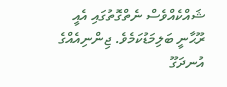ޝައްކެއްވެސް ނެތްގޮތުގައި އެއީ ރޫޙާނީ ބަލިމަޑުކަމެވެ. ޖިންނިއެއްގެ އުނދަގޫ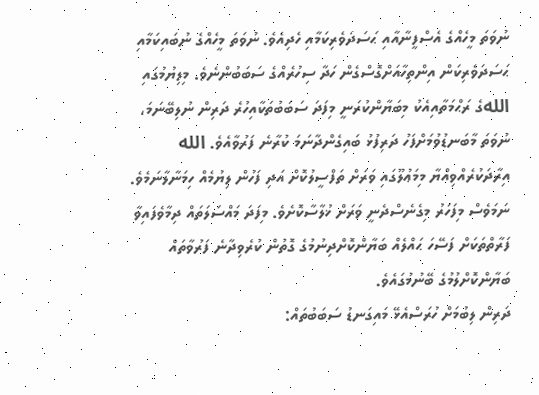ނުވަތަ މީހެއްގެ އެސްފީނާއާއި ޙަސަދަވެރިކަމާއި ހެދިއެވެ. ނުވަތަ މީހެއްގެ ނުބައިކަމާއި ޙަސަދަވެރިކަން އިންތިހާއަށްގޮސްގެން ހަދާ ސިހުރެއްގެ ސަބަބުންނެވެ. މިލިޔުމުގައި اللهގެ ރަޙްމަތާއިއެކު މިބަޔާންކުރަނީ މިފަދަ ސަބަބުތަކާއިހުރެ ދަރިން ނުލިބޭނަމަ، ނުވަތަ މާބަނޑުވުމަށްފަހު ދަރިފުޅު ބައިގެންދާނަމަ ކުރާނެ ފަރުވާއެވެ. الله އިރާދަކުރެއްވިއްޔާ މިމަޢުލޫގައި ވަރަށް ތަފްސީލުކޮށް އަދި ފަހުން ލިޔުމެއް ހިމަނާލާނަމެވެ. ނަމަވެސް މިފަހަރު މިގެނެސްދެނީ ވަރަށް ޚުލާސާކޮށެވެ. މިފަދަ މައްސަލަތައް ދިމާވެފައިވާ ފަރާތްތަކަށް ފަސޭހަ ޙައްލެއް ބަޔާންކޮށްދިނުމުގެ ގޮތުން ކުރެވިދާނެ ފަރުވާތައް ބަޔާންކޮށްލުމުގެ ބޭނުމުގައެވެ.
ދަރިން ލިބުމަށް ހުރަސްއެޅޭ މައިގަނޑު ސަބަބުތައް: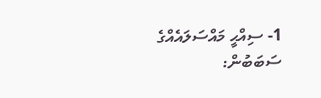1- ސިއްޙީ މައްސަލައެއްގެ ސަބަބުން: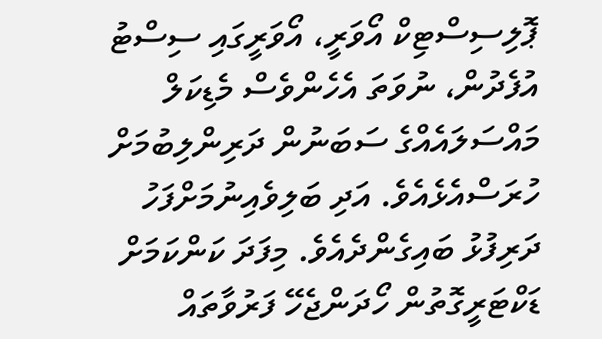ޕޮލިސިސްޓިކް އޯވަރީ، އޯވަރީގައި ސިސްޓު އުފެދުން، ނުވަތަ އެހެންވެސް މެޑިކަލް މައްސަލައެއްގެ ސަބަނުން ދަރިންލިބުމަށް ހުރަސްއެޅެއެވެ. އަދި ބަލިވެއިނުމަށްފަހު ދަރިފުޅު ބައިގެންދެއެވެ. މިފަދަ ކަންކަމަށް ޑަކްޓަރީގޮތުން ހޯދަންޖެހޭ ފަރުވާތައް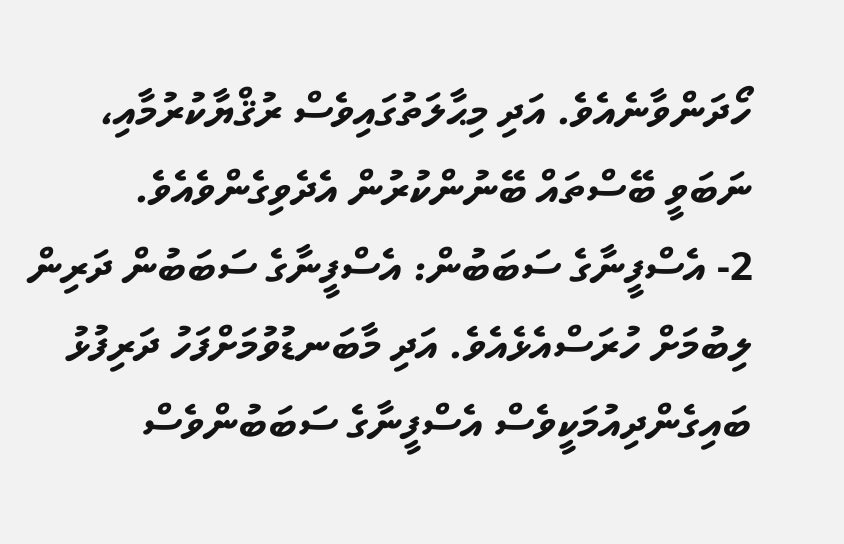ހޯދަންވާނެއެވެ. އަދި މިޙާލަތުގައިވެސް ރުޤްޔާކުރުމާއި، ނަބަވީ ބޭސްތައް ބޭނުންކުރުން އެދެވިގެންވެއެވެ.
2- އެސްފީނާގެ ސަބަބުން: އެސްފީނާގެ ސަބަބުން ދަރިން ލިބުމަށް ހުރަސްއެޅެއެވެ. އަދި މާބަނޑުވުމަށްފަހު ދަރިފުޅު ބައިގެންދިއުމަކީވެސް އެސްފީނާގެ ސަބަބުންވެސް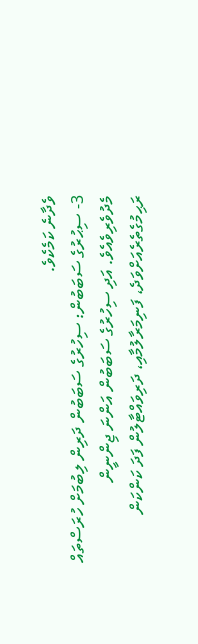ވެދާނެ ކަމެކެވެ.
3- ސިޙުރުގެ ސަބަބުން: ސިހުރުގެ ސަބަބުން ދަރިން ލިބުމަށް ހުރަސްތައް މެދުވެރިވެއެވެ. އަދި ސިހުރުގެ ސަބަބުން އަންނަ ޖިންނީން ރަޙިމުގެތެރެއަށްވަދެ، ފަނިމަރާލުމާއި، ދަރިވައްޓާލުން ފަދަ ކަންކަން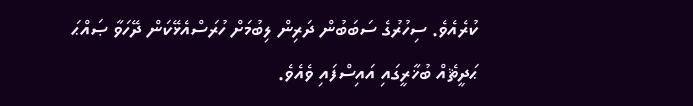ކުރެއެވެ. ސިހުރުގެ ސަބަބުން ދަރިން ލިބުމަށް ހުރަސްއެޅޭކަން ދޭހަވާ ޞައްޙަ ޙަދީޘެއް ބުޚާރީގައި އައިސްފައި ވެއެވެ.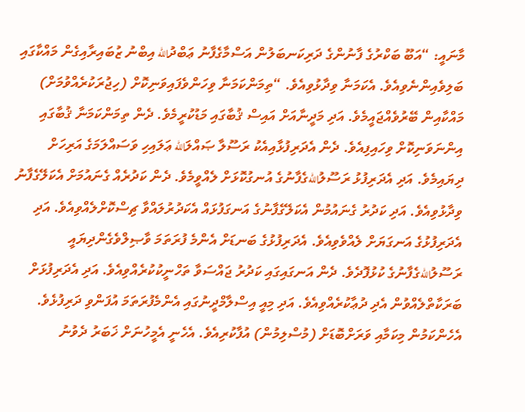މާނައީ: “އަބޫ ބަކްރުގެ ފާނުންގެ ދަރިކަނބަލުން އަސްމާގެފާނު ޢަބްދުالله އިބްނު ޒުބައިރާއިގެން މައްކާގައި ބަލިވެއިންނެވިއެވެ. އެކަމަނާ ވިދާޅުވިއެވެ. “ތިމަންކަމަނާ ވިހަންވެފައިވަނިކޮށް (ހިޖުރަކުރެއްވުމަށް) މައްކާއިން ބޭރުވެއްޖައީމެވެ. އަދި މަދީނާއަށް އައިސް ޤުބާގައި މަޑުކުރީމެވެ. ދެން ތިމަންކަމަނާ ޤުބާގައި އިންނަވަނިކޮށް ވިހައިފިއެވެ. ދެން އެދަރިފުޅާއިއެކު ރަސޫލާ ޞައްލަالله ޢަލައިހި ވަސައްލަމަގެ އަރިހަށް ދިޔައިމެވެ. އަދި އެދަރިފުޅު ރަސޫލުاللهގެފާނުގެ އުނގުކޮޅަށް ލެއްވީމެވެ. ދެން ކަދުރެއް ގެނައުމަށް އެކަލޭގެފާނު ވިދާޅުވިއެވެ. އަދި ކަދުރު ގެނައުމުން އެކަލޭގެފާނުގެ އަނގަފުޅައް އެކަދުރުލައްވާ ޗިސްކޮށްލެއްވިއެވެ. އަދި އެދަރިފުޅުގެ އަނގަޔަށް ލެއްވެވިއެވެ. އެދަރިފުޅުގެ ބަނޑަށް އެންމެ ފުރަތަމަ ވާޞިލްވެގެންދިޔައީ ރަސޫލުاللهގެފާނުގެ ކުޅުފޮދެވެ. ދެން އަނގައިގައި ކަދުރު ޖައްސަވާ ތަހްނީކުކުރެއްވިއެވެ. އަދި އެދަރިފުޅަށް ބަރަކާތްލެއްވުން އެދި ދުޢާކުރެއްވިއެވެ. އަދި މިއީ އިސްލާމްދީނުގައި އެންމެފުރަތަމަ އުފަންވި ދަރިފުޅެވެ. އެހެންކަމުން މިކަމާއި ވަރަށްބޮޑަށް (މުސްލިމުން) އުފާކުރިއެވެ. އެހެނީ އެމީހުނަށް ޚަބަރު ދެވުނު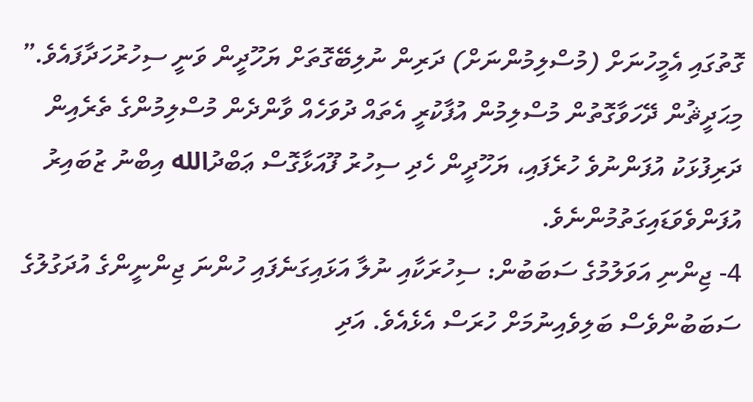ގޮތުގައި އެމީހުނަށް (މުސްލިމުންނަށް) ދަރިން ނުލިބޭގޮތަށް ޔަހޫދީން ވަނީ ސިހުރުހަދާފައެވެ.”
މިޙަދީޘުން ދޭހަވާގޮތުން މުސްލިމުން އުފާކުރީ އެތައް ދުވަހެއް ވާންދެން މުސްލިމުންގެ ތެރެއިން ދަރިފުޅަކު އުފަންނުވެ ހުރެފައި، ޔަހޫދީން ހެދި ސިހުރު ފޫއަޅާގޮސް ޢަބްދުالله އިބްނު ޒުބައިރު އުފަންވެވަޑައިގަތުމުންނެވެ.
4- ޖިންނި އަވަލުމުގެ ސަބަބުން: ސިހުރަކާއި ނުލާ އަޅައިގަނެފައި ހުންނަ ޖިންނީންގެ އުދަގުލުގެ ސަބަބުންވެސް ބަލިވެއިނުމަށް ހުރަސް އެޅެއެވެ. އަދި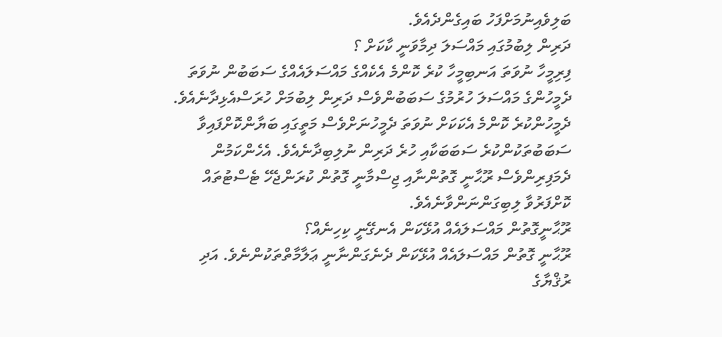ބަލިވެއިނުމަށްފަހު ބައިގެންދެއެވެ.
ދަރިން ލިބުމުގައި މައްސަލަ ދިމާވަނީ ކާކަށް ؟
ފިރިމީހާ ނުވަތަ އަނބިމީހާ ކުރެ ކޮންމެ އެކެއްގެ މައްސަލައެއްގެ ސަބަބުން ނުވަތަ ދެމީހުންގެ މައްސަލަ ހުރުމުގެ ސަބަބުންވެސް ދަރިން ލިބުމަށް ހުރަސްއެޅިދާނެއެވެ. ދެމީހުންކުރެ ކޮންމެ އެކަކަށް ނުވަތަ ދެމީހުނަށްވެސް މަތީގައި ބަޔާންކޮށްފައިވާ ސަބަބުތަކުންކުރެ ސަބަބަކާއި ހުރެ ދަރިން ނުލިބިދާނެއެވެ. އެހެންކަމުން ދެމަފިރިންވެސް ރޫޙާނީ ގޮތުންނާއި ޖިސްމާނީ ގޮތުން ކުރަންޖެހޭ ޓެސްޓުތައް ކޮށްފަރުވާ ލިބިގަންނަންވާނެއެވެ.
ރޫޙާނީގޮތުން މައްސަލައެއް އުޅޭކަން އެނގޭނީ ކިހިނެއް؟
ރޫޙާނީ ގޮތުން މައްސަލައެއް އުޅޭކަން ދެނެގަންނާނީ ޢަލާމާތްތަކުންނެވެ. އަދި ރުޤްޔާގެ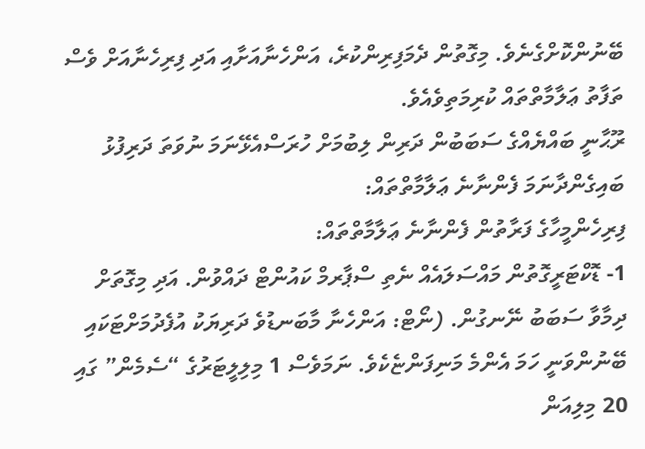ބޭނުންކޮށްގެނެވެ. މިގޮތުން ދެމަފިރިންކުރެ، އަންހެނާއަށާއި އަދި ފިރިހެނާއަށް ވެސް ތަފާތު ޢަލާމާތްތައް ކުރިމަތިވެއެވެ.
ރޫޙާނީ ބައްޔެއްގެ ސަބަބުން ދަރިން ލިބުމަށް ހުރަސްއެޅޭނަމަ ނުވަތަ ދަރިފުޅު ބައިގެންދާނަމަ ފެންނާނެ ޢަލާމާތްތައް:
ފިރިހެންމީހާގެ ފަރާތުން ފެންނާނެ ޢަލާމާތްތައް:
1- ޑޮކްޓަރީގޮތުން މައްސަލައެއް ނެތި ސްޕާރމް ކައުންޓް ދައްވުން. އަދި މިގޮތަށް ދިމާވާ ސަބަބު ނޭނގުން. (ނޯޓް: އަންހެނާ މާބަނޑުވެ ދަރިޔަކު އުފެދުމަށްޓަކައި ބޭނުންވަނީ ހަމަ އެންމެ މަނިފަންޏެކެވެ. ނަމަވެސް 1 މިލިލީޓަރުގެ “ސެމެން” ގައި 20 މިލިއަން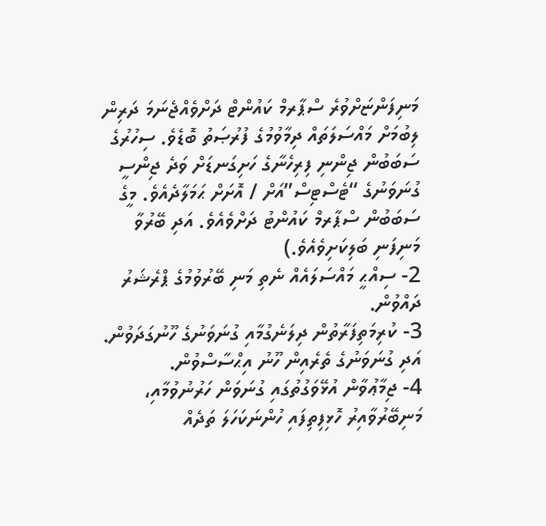މަނިފަންޏަށްވުރެ ސްޕާރމް ކައުންޓް ދަށްވެއްޖެނަމަ ދަރިން ލިބުމަށް މައްސަލަތައް ދިމާވުމުގެ ފުރުޞަތު ބޮޑެވެ. ސިހުރުގެ ސަބަބުން ޖިންނި ފިރިހެނާގެ ހަށިގަނޑަށް ވަދެ ޖިންސީ ގުނަވަނުގެ “ޓެސްޓިސް”އަށް / އޮށަށް ޙަމަލާދެއެވެ. މީގެ ސަބަބުން ސްޕާރމް ކައުންޓު ދަށްވެއެވެ. އަދި ބޭރުވާ މަނިފަނި ބަލިކަށިވެއެވެ.)
2- ސިއްޙީ މައްސަލައެއް ނެތި މަނި ބޭރުވުމުގެ ޕްރެޝަރު ދައްވުން.
3- ކުރިމަތިފަރާތުން ދިލަނެގުމާއި ގުނަވަނުގެ ހޫނުގަދަވުން. އަދި ގުނަވަނުގެ ތެރެއިން ހޫނު އިޙްސާސްވުން.
4- ޖިމާޢުވާން އުޅޭވަގުތުގައި ގުނަވަން ހަރުނުވުމާއި، މަނިބޭރުވާއިރު ހޮޅިފިތިފައި ހުންނަކަހަލަ ތަދެއް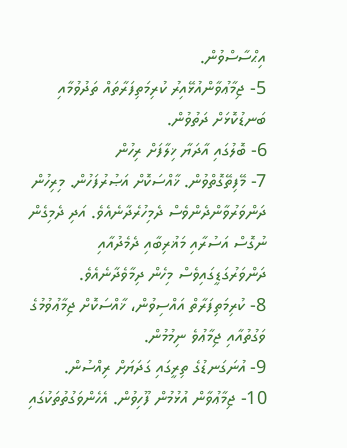އިޙްސާސްވުން.
5- ޖިމާޢުވާންއުޅޭއިރު ކުރިމަތިފަރާތައް ތަދުވުމާއި ބަނޑުކޮޅަށް ދަތުވުން.
6- ބޮލުގައި އާދަޔާ ޚިލާފަށް ރިހުން
7- މޭފިތޭގޮތްވުން. ޚާއްސަކޮށް އަޞުރުފަހުން. މިރިހުން ދަންވަރުވާންދެންވެސް ދެމިހުރެދާނެއެވެ. އަދި ދެމިގެން ނުގޮސް އަސުރާއި މަޣުރިބާއި ދެމެދުއާއި ދަންވަރުގަޑީގައިވެސް މިހެން ދިމާވެދާނެއެވެ.
8- ކުރިމަތިފަރާތް އައްސިވުން، ޚާއްސަކޮށް ޖިމާޢުވުމުގެ ވަގުތުއާއި ޖިމާޢުވެ ނިމުމުން.
9- އުނަގަނޑުގެ ތިރީގައި ގަދަޔަށް ރިއްސުން.
10- ޖިމާޢުވާން އުޅުމުން ފޫހިވުން. އެހެންވަގުތުތަކުގައި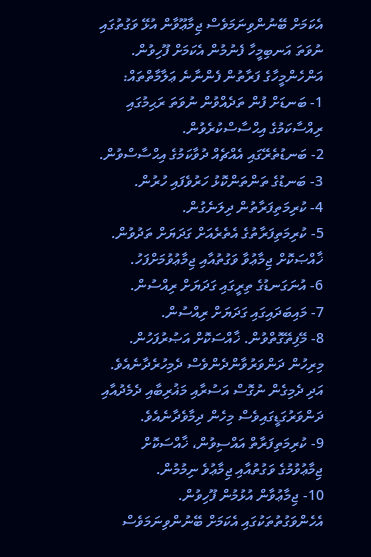އެކަމަށް ބޭނުންވިނަމަވެސް ޖިމާޢޫވާން އުޅޭ ވަގުތުގައި ނުވަތަ އަނބިމީހާ ފެނުމުން އެކަމަށް ފޫހިވުން.
އަންހެންމީހާގެ ފަރާތުން ފެންނާނެ ޢަލާމާތްތައް:
1- ބަނޑަށް ފުން ތަދެއްވުން ނުވަތަ ރަޙިމުގައި ރިއްސާކަމުގެ އިޙްސާސްކުރެވުން.
2- ބަނޑުތެރޭގައި އެއްޗެއް ދުވާކަމުގެ އިޙްސާސްވުން.
3- ބަނޑުގެ ތަންތަންކޮޅު ހަރުވެފައި ހުރުން.
4- ކުރިމަތިފަރާތުން ދިލަނެގުން.
5- ކުރިމަތިފަރާތުގެ އެތެރެއަށް ގަދަޔަށް ތަދުވުން. ޚާއްޞަކޮށް ޖިމާޢުވާ ވަގުތުއާއި ޖިމާޢުވުމަށްފަހު.
6- އުނަގަނޑުގެ ތިރީގައި ގަދަޔަށް ރިއްސުން.
7- މައިބަދައިގައި ގަދަޔަށް ރިއްސުން.
8- މޭފިތޭގޮތްވުން. ޚާއްސަކޮށް އަޞުރުފަހުން. މިރިހުން ދަންވަރުވާންދެންވެސް ދެމިހުރެދާނެއެވެ. އަދި ދެމިގެން ނުގޮސް އަސުރާއި މަޣުރިބާއި ދެމެދުއާއި ދަންވަރުގަޑީގައިވެސް މިހެން ދިމާވެދާނެއެވެ.
9- ކުރިމަތިފަރާތް އައްސިވުން، ޚާއްސަކޮށް ޖިމާޢުވުމުގެ ވަގުތުއާއި ޖިމާޢުވެ ނިމުމުން.
10- ޖިމާޢުވާން އުޅުމުން ފޫހިވުން. އެހެންވަގުތުތަކުގައި އެކަމަށް ބޭނުންވިނަމަވެސް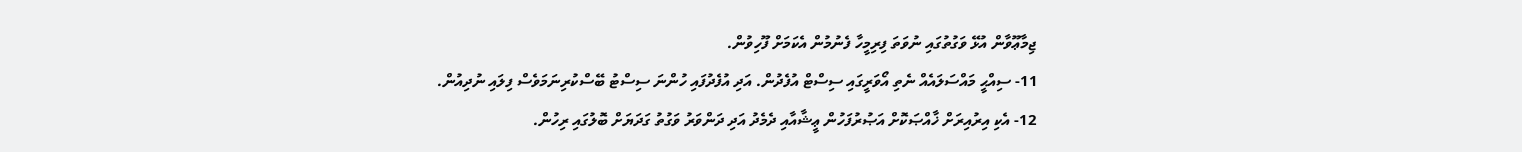ޖިމާޢޫވާން އުޅޭ ވަގުތުގައި ނުވަތަ ފިރިމީހާ ފެނުމުން އެކަމަށް ފޫހިވުން.
11- ސިއްޙީ މައްސަލައެއް ނެތި އޯވަރީގައި ސިސްޓް އުފެދުން. އަދި އުފެދުފައި ހުންނަ ސިސްޓު ބޭސްކުރިނަމަވެސް ފިލައި ނުދިއުން.
12- އެކި އިރުއިރަށް ޚާއްޞަކޮށް އަޞުރުފަހުން ޢީޝާއާއި ދެމެދު އަދި ދަންވަރު ވަގުތު ގަދަޔަށް ބޮލުގައި ރިހުން.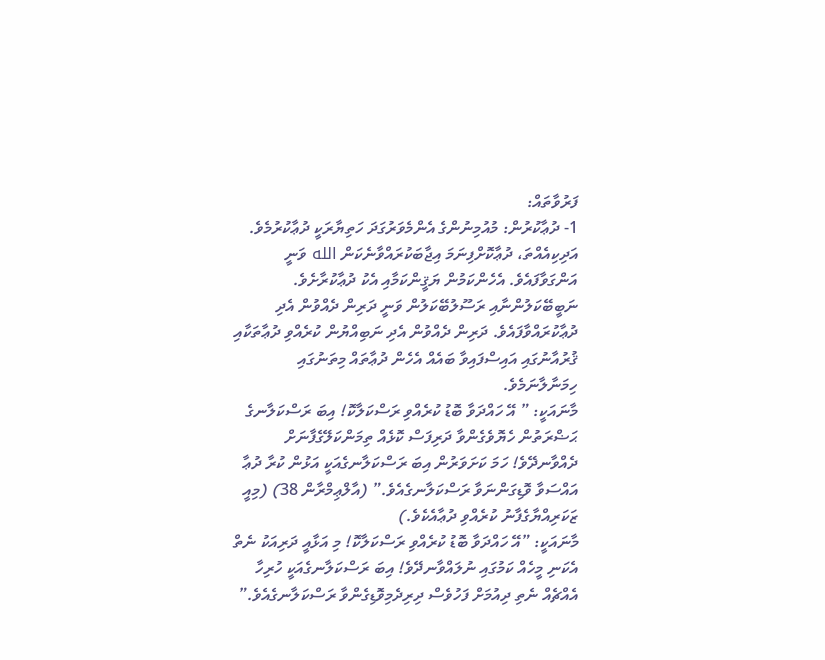ފަރުވާތައް:
1- ދުޢާކުރުން: މުއުމިނުންގެ އެންމެވަރުގަދަ ހަތިޔާރަކީ ދުޢާކުރުމެވެ. އަދިކިއެއްތަ، ދުޢާކޮށްފިނަމަ އިޖާބަކުރައްވާނެކަން الله ވަނީ އަންގަވާފައެވެ. އެހެންކަމުން ޔަޤީންކަމާއި އެކު ދުޢާކުރާށެވެ. ނަބީބޭކަލުންނާއި ރަސޫލުބޭކަލުން ވަނީ ދަރިން ދެއްވުން އެދި ދުޢާކުރައްވާފައެވެ. ދަރިން ދެއްވުން އެދި ނަބިއްޔުން ކުރެއްވި ދުޢާތަކާއި ޤުރުއާނުގައި އައިސްފައިވާ ބައެއް އެހެން ދުޢާތައް މިތަނުގައި ހިމަނާލާނަމެވެ.
މާނައަކީ: ” އޭ ހައްދަވާ ބޮޑު ކުރެއްވި ރަސްކަލާކޮ! އިބަ ރަސްކަލާނގެ ޙަޟްރަތުން ހެޔޮވެގެންވާ ދަރިފަސް ކޮޅެއް ތިމަންކަލޭގެފާނަށް ދެއްވާނދޭވެ! ހަމަ ކަށަވަރުން އިބަ ރަސްކަލާނގެއަކީ އަޅުން ކުރާ ދުޢާ އައްސަވާ ވޮޑިގަންނަވާ ރަސްކަލާނގެއެވެ.” (އާލްޢިމްރާން 38) (މިއީ ޒަކަރިއްޔާގެފާނު ކުރެއްވި ދުޢާއެކެވެ.)
މާނައަކީ: ”އޭ ހައްދަވާ ބޮޑު ކުރެއްވި ރަސްކަލާކޮ! މި އަޅާއީ ދަރިއަކު ނެތް އެކަނި މީހެއް ކަމުގައި ނުލައްވާނދޭވެ! އިބަ ރަސްކަލާނގެއަކީ ހުރިހާ އެއްޗެއް ނެތި ދިއުމަށް ފަހުވެސް ދިރިދެމިވޮޑިގެންވާ ރަސްކަލާނގެއެވެ.”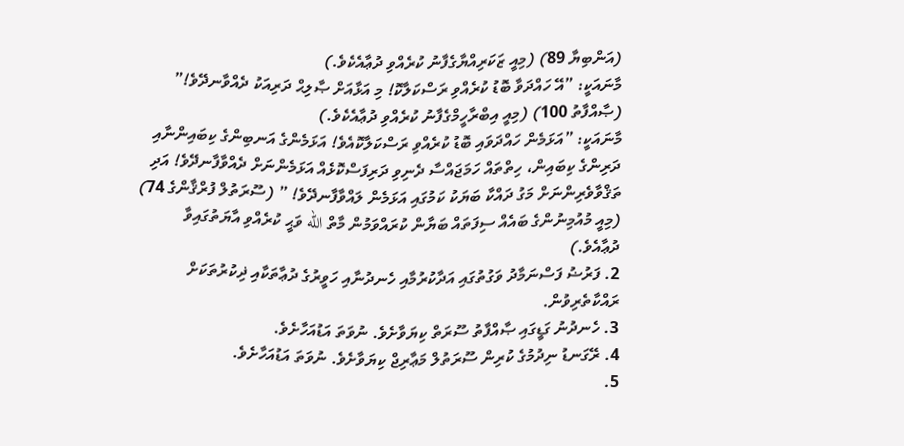(އަންބިޔާ 89) (މިއީ ޒަކަރިއްޔާގެފާނު ކުރެއްވި ދުޢާއެކެވެ.)
މާނައަކީ: ”އޭ ހައްދަވާ ބޮޑު ކުރެއްވި ރަސްކަލާކޮ! މި އަޅާއަށް ޞާލިޙް ދަރިއަކު ދެއްވާނދޭވެ!” (ޞާއްފާތު 100) (މިއީ އިބްރާހީމްގެފާނު ކުރެއްވި ދުޢާއެކެވެ.)
މާނައަކީ: ”އަޅަމެން ހައްދަވައި ބޮޑު ކުރެއްވި ރަސްކަލާކޮއެވެ! އަޅަމެންގެ އަނބިންގެ ކިބައިންނާއި ދަރިންގެ ކިބައިން، ހިތްތައް ހަމަޖައްސާ ދެނިވި ދަރިފަސްކޮޅެއް އަޅަމެންނަށް ދެއްވާފާނދޭވެ! އަދި ތަޤްވާވެރިންނަށް މަގު ދައްކާ ބަޔަކު ކަމުގައި އަޅަމެން ލައްވާފާނދޭވެ! ” (ސޫރަތުލް ފުރްޤާންގެ 74) (މިއީ މުއުމިނުންގެ ބައެއް ސިފަތައް ބަޔާން ކުރައްވަމުން މާތް الله ވަޙީ ކުރެއްވި އާޔަތުގައިވާ ދުޢާއެވެ.)
2. ފަރުޟު ފަސްނަމާދު ވަގުތުގައި އަދާކުރުމާއި ހެނދުނާއި ހަވީރުގެ ދުޢާތަކާއި ޛިކުރުތަކަށް ރައްކާތެރިވުން.
3. ހެނދުނު ގަޑީގައި ޞާއްފާތު ސޫރަތް ކިޔަވާށެވެ. ނުވަތަ އަޑުއަހާށެވެ.
4. ރޭގަނޑު ނިދުމުގެ ކުރިން ސޫރަތުލް މަޢާރިޖް ކިޔަވާށެވެ. ނުވަތަ އަޑުއަހާށެވެ.
5.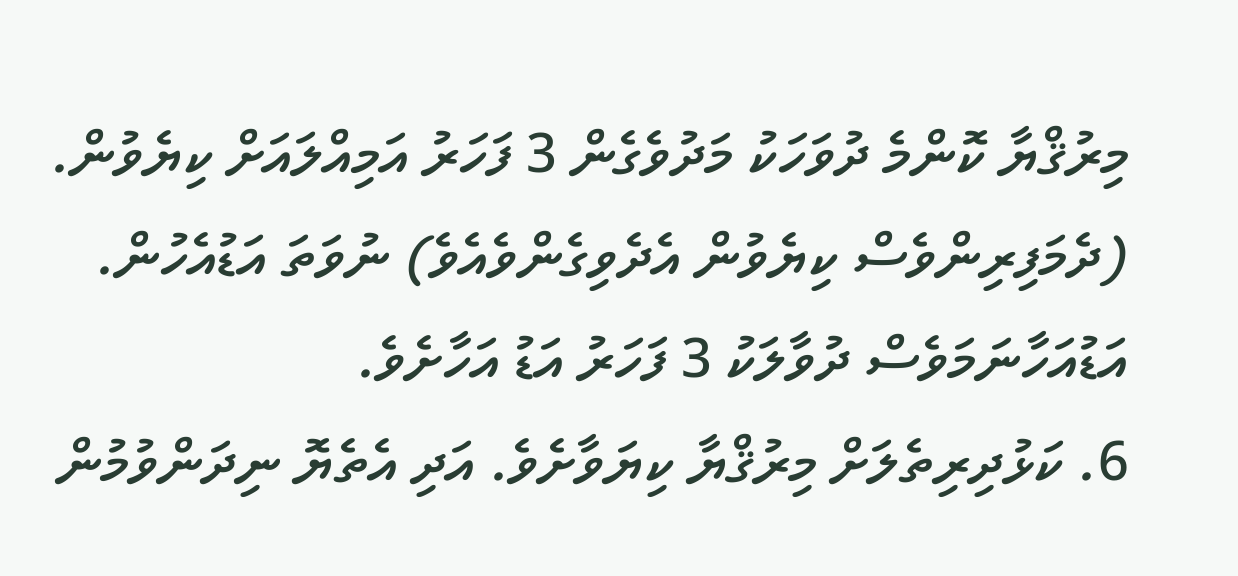މިރުޤްޔާ ކޮންމެ ދުވަހަކު މަދުވެގެން 3 ފަހަރު އަމިއްލައަށް ކިޔެވުން. (ދެމަފިރިންވެސް ކިޔެވުން އެދެވިގެންވެއެވެ) ނުވަތަ އަޑުއެހުން. އަޑުއަހާނަމަވެސް ދުވާލަކު 3 ފަހަރު އަޑު އަހާށެވެ.
6. ކަޅުދިރިތެލަށް މިރުޤްޔާ ކިޔަވާށެވެ. އަދި އެތެޔޮ ނިދަންވުމުން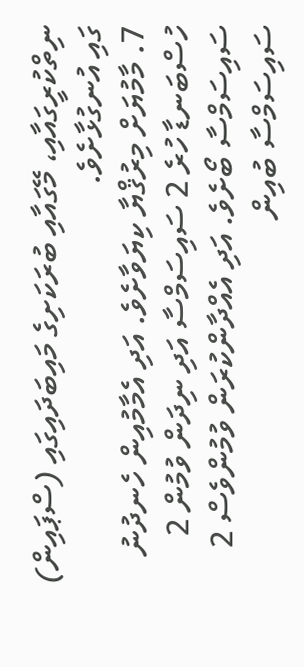ނިތްކުރީގައާއި، މޭގައާއި ބުރަކަށިގެ މައިބަދައިގައި (ސްޕައިން) ގައި އުނގުޅާށެވެ.
7. މާމުޔަށް މިރުޤްޔާ ކިޔަވާށެވެ. އަދި އެމާމުއިން ހެނދުނު ހުސްބަނޑާ ހުރެ 2 ސައިސަމްސާ އަދި ނިދަން ވުމުން 2 ސައިސަމްސާ ބޯށެވެ. އަދި އެއްދާންކުރަން ވުމުންވެސް 2 ސައިސަމްސާ ބުއިން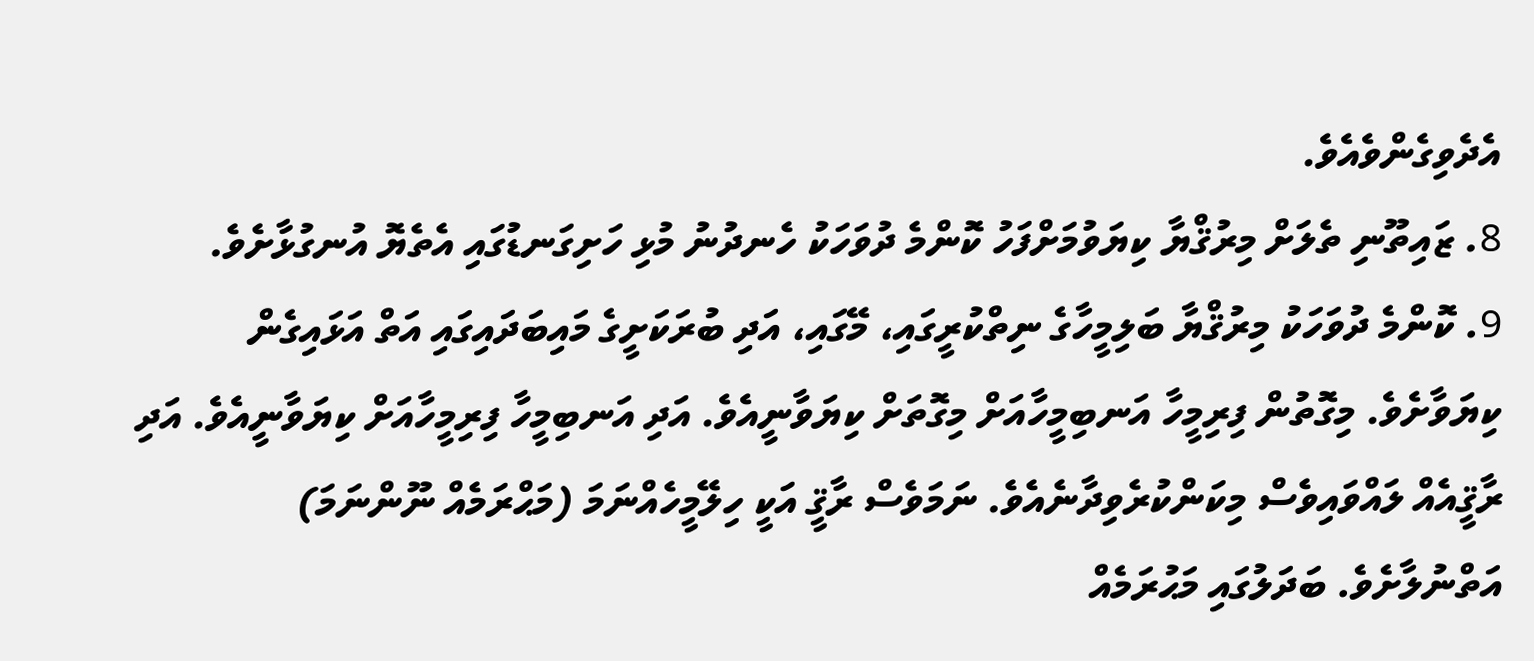އެދެވިގެންވެއެވެ.
8. ޒައިތޫނި ތެލަށް މިރުޤްޔާ ކިޔަވުމަށްފަހު ކޮންމެ ދުވަހަކު ހެނދުނު މުޅި ހަށިގަނޑުގައި އެތެޔޮ އުނގުޅާށެވެ.
9. ކޮންމެ ދުވަހަކު މިރުޤްޔާ ބަލިމީހާގެ ނިތްކުރީގައި، މޭގައި، އަދި ބުރަކަށީގެ މައިބަދައިގައި އަތް އަޅައިގެން ކިޔަވާށެވެ. މިގޮތުން ފިރިމީހާ އަނބިމީހާއަށް މިގޮތަށް ކިޔަވާނީއެވެ. އަދި އަނބިމީހާ ފިރިމީހާއަށް ކިޔަވާނީއެވެ. އަދި ރާޤީއެއް ލައްވައިވެސް މިކަންކުރެވިދާނެއެވެ. ނަމަވެސް ރާޤީ އަކީ ހިލޭމީހެއްނަމަ (މަޙްރަމެއް ނޫންނަމަ) އަތްނުލާށެވެ. ބަދަލުގައި މަޙުރަމެއް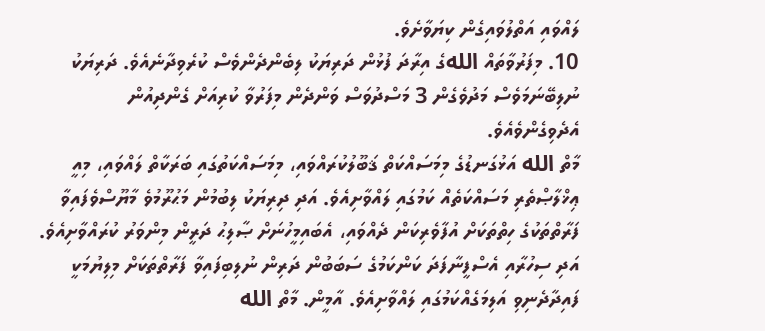ލައްވައި އަތްލުވައިގެން ކިޔަވާށެވެ.
10. މިފަރުވާތައް اللهގެ އިރާދަ ފުޅުން ދަރިޔަކު ލިބެންދެންވެސް ކުރެވިދާނެއެވެ. ދަރިޔަކު ނުލިބޭނަމަވެސް މަދުވެގެން 3 މަސްދުވަސް ވަންދެން މިފަރުވާ ކުރިއަށް ގެންދިއުން އެދެވިގެންވެއެވެ.
މާތް الله އަޅުގަނޑުގެ މިމަސައްކަތް ޤަބޫލުކުރައްވައި، މިމަސައްކަތުގައި ބަރަކާތް ލައްވައި، މިއީ ޢިޚްލާޞްތެރި މަސައްކަތެއް ކަމުގައި ލައްވާށިއެވެ. އަދި ދިރިޔަކު ލިބުމުން މަޙުރޫމުވެ މާޔޫސްވެފައިވާ ފަރާތްތަކުގެ ހިތްތަކަށް އުފާވެރިކަން ދެއްވައި، އެބައިމީހުނަށް ޞާލިޙު ދަރީން މިންވަރު ކުރައްވާށިއެވެ. އަދި ސިހުރާއި އެސްފީނާފަދަ ކަންކަމުގެ ސަބަބުން ދަރިން ނުލިބިފައިވާ ފަރާތްތަކަށް މިލިޔުމަކީ ފައިދާދެނިވި އަލިމަގެއްކަމުގައި ލައްވާށިއެވެ. އާމީން. މާތް الله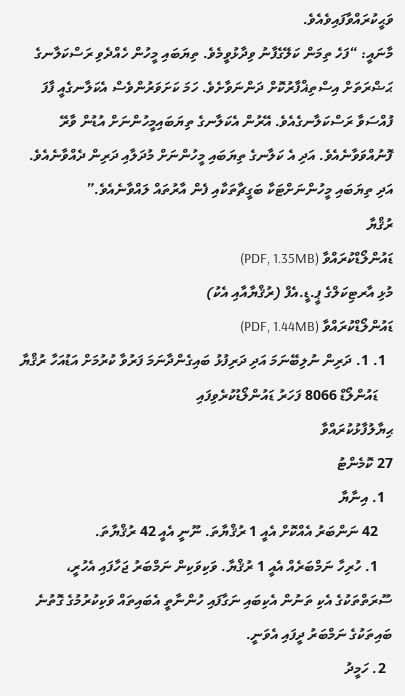ވަޙީކުރައްވާފައިވެއެވެ.
މާނައީ: “ފަހެ ތިމަން ކަލޭގެފާނު ވިދާޅުވީމެވެ. ތިޔަބައި މީހުން ހެއްދެވި ރަސްކަލާނގެ ޙަޟްރަތަށް އިސްތިޣްފާރުކޮށް ދަންނަވާށެވެ. ހަމަ ކަށަވަރުންވެސް އެކަލާނގެއީ ފާފަ ފުއްސަވާ ރަސްކަލާނގެއެވެ. އޭރުން އެކަލާނގެ ތިޔަބައިމީހުންނަށް އުޑުން ވާރޭ ފޮނުއްވަވާނެއެވެ. އަދި އެ ކަލާނގެ ތިޔަބައި މީހުންނަށް މުދަލާއި ދަރިން ދެއްވާނެއެވެ. އަދި ތިޔަބައި މީހުންނަށްޓަކާ ބަގީޗާތަކާއި ފެން އާރުތައް ލައްވާނެއެވެ.”
ރުޤްޔާ
ޑައުންލޯޑްކުރައްވާ (PDF, 1.35MB)
މުޅި އާރޓިކަލްގެ ޕީ.ޑީ.އެފް (ރުޤްޔާއާއި އެކު)
ޑައުންލޯޑްކުރައްވާ (PDF, 1.44MB)
  1. 1. ދަރިން ނުލިބޭނަމަ އަދި ދަރިފުޅު ބައިގެންދާނަމަ ފަރުވާ ކުރުމަށް އަޑުއަހާ ރުޤްޔާ
    ޑައުންލޯޑް 8066 ފަހަރު ޑައުންލޯޑުކުރެވިފައި
ޙިޔާލުފާޅުކުރައްވާ
27 ކޮމެންޓު
  1. އިނާޔާ
    42 ނަންބަރު އެއްކޮށް އެއީ 1 ރުޤްޔާތަ. ނޫނީ އެއީ 42 ރުޤްޔާތަ.
    1. ހުރިހާ ނަމްބަރެއް އެއީ 1 ރުޤްޔާ. ވަކިވަކިން ނަމްބަރު ޖަހާފައި އެހުރީ، ސޫރަތްތަކުގެ އެކި ތަނުން އެކިބައި ނަގާފައި ހުންނާތީ އެބައިތައް ވަކިކުރުމުގެ ގޮތުނެ ބައިތަކުގެ ނަމްބަރު ދީފައި އެވަނީ.
  2. ހަމީދު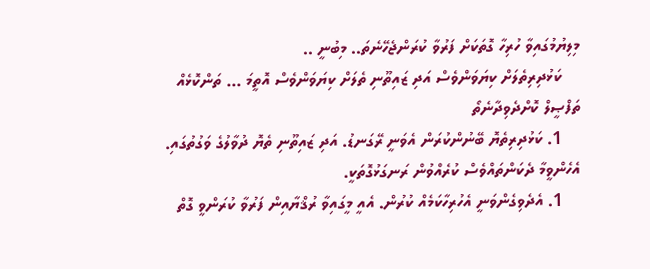މިލިޔުމުގައިވާ ހުރިހާ ގޮތަކަށް ފަރުވާ ކުރަންޖެހޭނެތަ.. މިބުނީ ..
    ކަޅުދިރިތެލަށް ކިޔަވަންވެސް އަދި ޒައިތޫނި ތެލަށް ކިޔަވަންވެސް އޮތީމަ … ތަންކޮޅެއް ތަފްޞީލް ކޮށްދެވިދާނެތޯ
    1. ކަޅުދިރިތެޔޮ ބޭނުންކުރަން އެވަނީ ރޭގަނޑު. އަދި ޒައިތޫނި ތެޔޮ ދުވާލުގެ ވަގުތުގައި. އެހެންވީމާ ދެކަންތައްވެސް ކުރެއްވުން ރަނގަޅުގޮތަކީ.
    1. އެދެވިގެންވަނީ އެހުރިހާކަމެއް ކުރުން. އެއީ މީގައިވާ ރުޤްޔާއިން ފަރުވާ ކުރަންވީ ގޮތް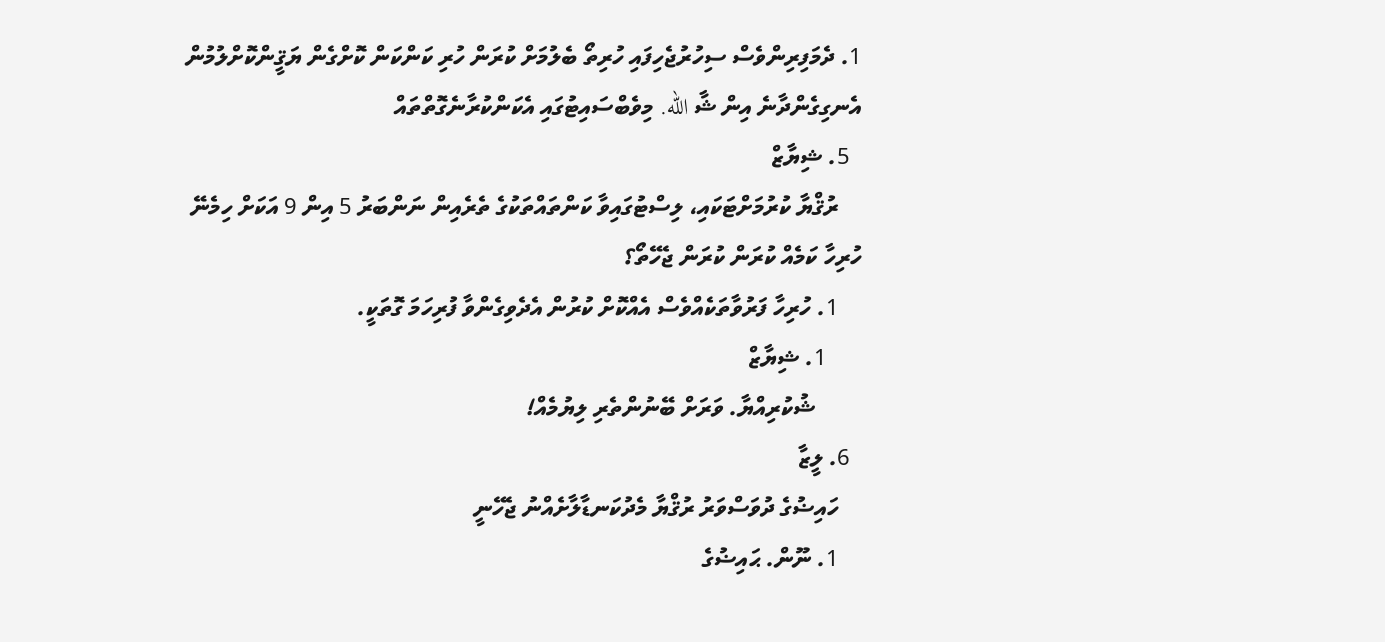1. ދެމަފިރިންވެސް ސިހުރުޖެހިފައި ހުރިތޯ ބެލުމަށް ކުރަން ހުރި ކަންކަން ކޮށްގެން ޔަޤީންކޮށްލުމުން އެނގިގެންދާނެ އިން ޝާ الله. މިވެބްސައިޓުގައި އެކަންކުރާނެގޮތްތައް
  5. ޝިޔާޒް
    ރުޤްޔާ ކުރުމަށްޓަކައި، ލިސްޓުގައިވާ ކަންތައްތަކުގެ ތެރެއިން ނަންބަރު 5 އިން 9 އަކަށް ހިމެނޭ ހުރިހާ ކަމެއް ކުރަން ކުރަން ޖެހޭތޯ؟
    1. ހުރިހާ ފަރުވާތަކެއްވެސް އެއްކޮށް ކުރުން އެދެވިގެންވާ ފުރިހަމަ ގޮތަކީ.
      1. ޝިޔާޒް
        ޝުކުރިއްޔާ. ވަރަށް ބޭނުންތެރި ލިޔުމެއް!
  6. ލީޒާ
    ހައިޟުގެ ދުވަސްވަރު ރުޤްޔާ މެދުކަނޑާލާށެއްނު ޖެހޭނީ
    1. ނޫން. ޙައިޟުގެ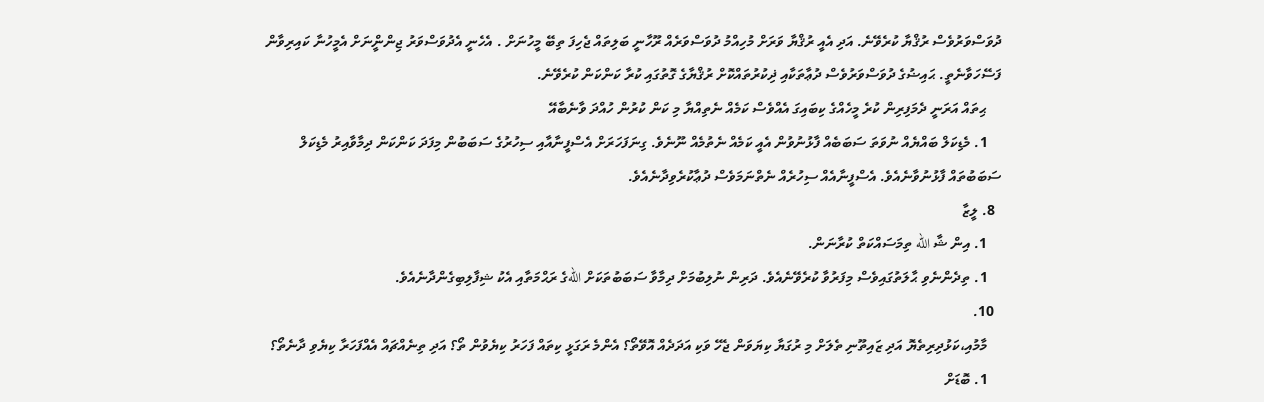ދުވަސްވަރުވެސް ރުޤްޔާ ކުރެވޭނެ. އަދި އެއީ ރުޤްޔާ ވަރަށް މުހިއްމު ދުވަސްވަރެއް ރޫހާނީ ބަލިތައް ޖެހިފަ ތިބޭ މީހުނަށް . އެހެނީ އެދުވަސްވަރު ޖިންނީްނަށް އެމީހުނާ ކައިރިވާން ފަސޭހަވާނެތީ. ޙައިޟުގެ ދުވަސްވަރުވެސް ދުޢާތަކާއި ޛިކުރުތައްކޮށް ރުޤްޔާގެ ގޮތުގައި ކުރާ ކަންކަން ކުރެވޭނެ.
    ޙިތައް އަރަނީ ދެމަފިރިން ކުރެ މީހެއްގެ ކިބައިގަ އެއްވެސް ކަމެއް ނެތިއްޔާ މި ކަން ކުރުން ހުއްދަ ވާނެބާއޭ
    1. މެޑިކަލް ބައްޔެއް ނުވަތަ ސަބަބެއް ފާޅުނުވުން އެއީ ކަމެއް ނެތުމެއް ނޫނެވެ. ގިނަފަހަރަށް އެސްފީނާއާއި ސިހުރުގެ ސަބަބުން މިފަދަ ކަންކަން ދިމާވާއިރު މެޑިކަލް ސަބަބުތައް ފާޅުނުވާނެއެވެ. އެސްފީނާއެއް ސިހުރެއް ނެތްނަމަވެސް ދުޢާކުރެވިދާނެއެވެ.
  8. ލީޒާ
    1. އިން ޝާ الله ތިމަސައްކަތް ކުރާނަން.
    1. ތިދެންނެވި ޙާލަތުގައިވެސް މިފަރުވާ ކުރެވޭނެއެވެ. ދަރިން ނުލިބުމަށް ދިމާވާ ސަބަބުތަކަށް اللهގެ ރަޙްމަތާއި އެކު ޝިފާލިބިގެންދާނެއެވެ.
  10.
    މާމުއި،ކަޅުދިރިތެޔޮ އަދި ޒައިތޫނި ތެލަށް މި ރުގަޔާ ކިޔަވަން ޖެހޭ ވަކި އަދަދެއް އޮވޭތޯ؟ އެންމެ ރަގަޅީ ކިތައް ފަހަރު ކިޔެވުން ތޯ؟ އަދި ތިނެއްޗައް އެއްފަހަރާ ކިޔެވި ދާނެތޯ؟
    1. ބޮޑަށް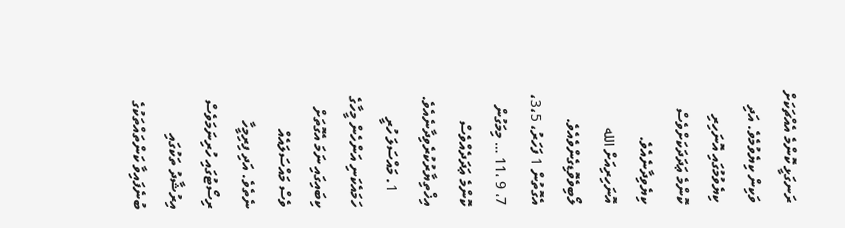ރަނގަޅީ ކޮންމެ އެއްޗަކަށް ވަކިން ކިޔެވުމެވެ. އަދި ކިޔެވުމުގައި އޮނަހިރި ކޮންމެ ޢަދަދަކަށްވެސް ކިޔެވިދާނެއެވެ. އޮނަހިރިއަށް الله ލޯބިވެވޮޑިގެންވެއެވެ. އެގޮތުން 1 ފަހަރު، 3،5، 7، 9 ،11 … މިމަގުން ކޮންމެ ޢަދަދެއްވެސް އިޚްތިޔާރުކުރެވިދާނެއެވެ.
    1. މައްސަލަ ހުރީ ހަމައެކަނި އަންހެން މީހާގެ ކިބައިގައި ނަމަ އެގޮތަށް ވެސް މައްސަލައެއް ނެތެވެ. އަދި ފިރިމީހާ ރިސޯޓުގައި ހުރިނަމަވެސް އިރުޝާދު ތަކުގައި ބުނެފައިވާ ކަންތައްތަކުގެ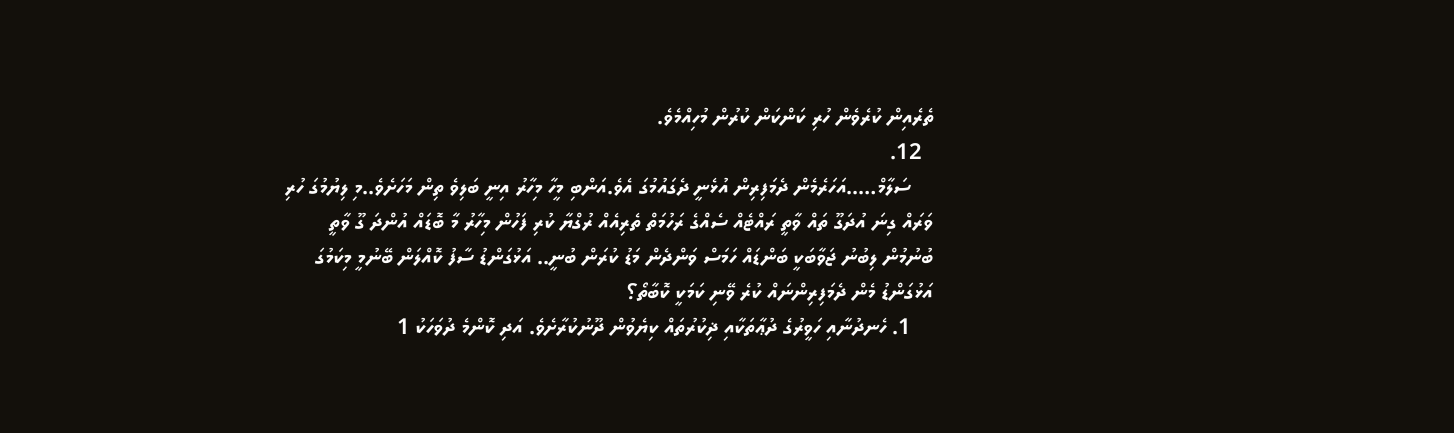ތެރެއިން ކުރެވެން ހުރި ކަންކަން ކުރުން މުހިއްމެވެ.
  12.
    ސަލާމް…..އަހަރެމެން ދެމަފިރިން އުޅެނީ ދެގައުމުގަ އެވެ.އަންބި މީހާ މިހާރު އިނީ ބަލިވެ ތިން މަހަށެވެ..މި ލިޔުމުގަ ހުރި ވަރައް ގިނަ އުދަގޫ ތައް ވާތީ ރައްޓެއް ސެއްގެ ރަހުމަތް ތެރިއެއް ރުގްޔާ ކުރި ފަހުން މިހާރު މާ ބޮޑައް އުންދަ ގޫ ވާތީ ބުނުމުން ލިބުނު ޖަވާބަކީ ބަންޑައް ހަމަސް ވަންދެން މަޑު ކުރަން ބުނީ.. އަޅުގަންޑު ސާފު ކޮއްލަން ބޭނުމީ މިކަމުގަ އަޅުގަންޑު މެން ދެމަފިރިންނައް ކުރެ ވޭނި ކަމަކީ ކޮބާތޯ؟
    1. ހެނދުނާއި ހަވީރުގެ ދުޢާތަކާއި ޛިކުރުތައް ކިޔެވުން ދޫނުކުރާށެވެ. އަދި ކޮންމެ ދުވަހަކު 1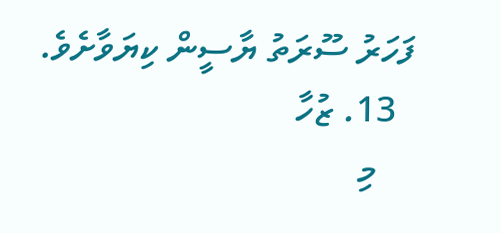ފަހަރު ސޫރަތު ޔާސީން ކިޔަވާށެވެ.
  13. ޒުހާ
    މި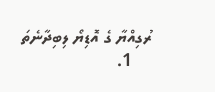ރުގިއްޔާ ގެ އޮޑިޔޯ ލިބިދާނެތަ
    1.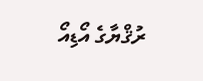ރުޤްޔާގެ އޯޑިއޯ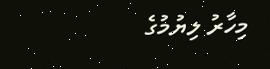މިހާރު ލިޔުމުގެ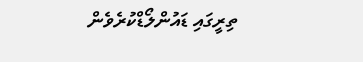ތިރީގައި ޑައުންލޯޑްކުރެވެން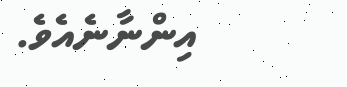އިންނާނެއެވެ.